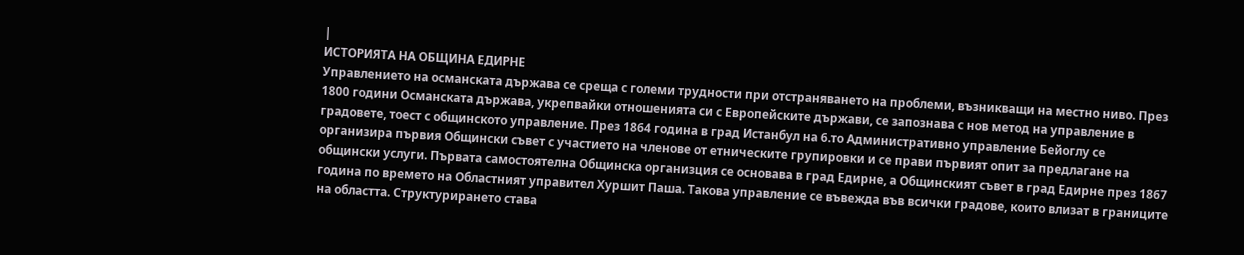|
ИСТОРИЯТА НА ОБЩИНА ЕДИРНЕ
Управлението на османската държава се среща с големи трудности при отстраняването на проблеми, възникващи на местно ниво. През 1800 години Османската държава, укрепвайки отношенията си с Европейските държави, се запознава с нов метод на управление в градовете, тоест с общинското управление. През 1864 година в град Истанбул на 6.то Административно управление Бейоглу се организира първия Общински съвет с участието на членове от етническите групировки и се прави първият опит за предлагане на общински услуги. Първата самостоятелна Общинска организция се основава в град Едирне, а Общинският съвет в град Едирне през 1867 година по времето на Областният управител Хуршит Паша. Такова управление се въвежда във всички градове, които влизат в границите на областта. Структурирането става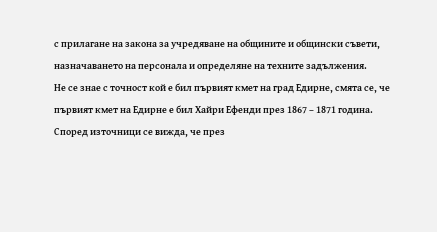с прилагане на закона за учредяване на общините и общински съвети, назначаването на персонала и определяне на техните задължения.
Не се знае с точност кой е бил първият кмет на град Едирне, смята се, че първият кмет на Едирне е бил Хайри Ефенди през 1867 – 1871 година. Според източници се вижда, че през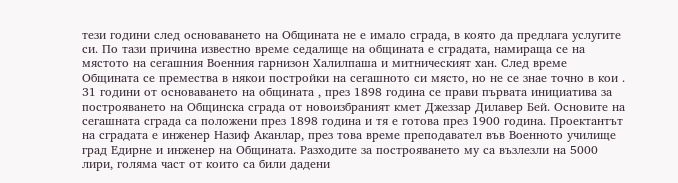тези години след основаването на Общината не е имало сграда, в която да предлага услугите си. По тази причина известно време седалище на общината е сградата, намираща се на мястото на сегашния Военния гарнизон Халилпаша и митническият хан. След време Общината се премества в някои постройки на сегашното си място, но не се знае точно в кои .
31 години от основаването на общината , през 1898 година се прави първата инициатива за построяването на Общинска сграда от новоизбраният кмет Джеззар Дилавер Бей. Основите на сегашната сграда са положени през 1898 година и тя е готова през 1900 година. Проектантът на сградата е инженер Назиф Аканлар, през това време преподавател във Военното училище град Едирне и инженер на Общината. Разходите за построяването му са възлезли на 5000 лири, голяма част от които са били дадени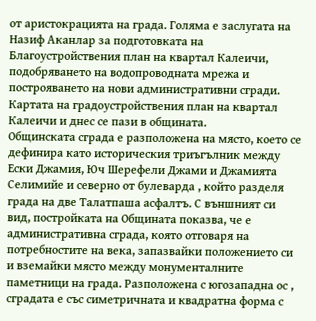от аристокрацията на града. Голяма е заслугата на Назиф Аканлар за подготовката на Благоустройствения план на квартал Калеичи, подобряването на водопроводната мрежа и построяването на нови административни сгради. Картата на градоустройствения план на квартал Калеичи и днес се пази в общината.
Общинската сграда е разположена на място, което се дефинира като историческия триъгълник между Ески Джамия, Юч Шерефели Джами и Джамията Селимийе и северно от булеварда , който разделя града на две Талатпаша асфалтъ. С външният си вид, постройката на Общината показва, че е административна сграда, която отговаря на потребностите на века, запазвайки положението си и вземайки място между монументалните паметници на града. Разположена с югозападна ос , сградата е със симетричната и квадратна форма с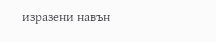изразени навън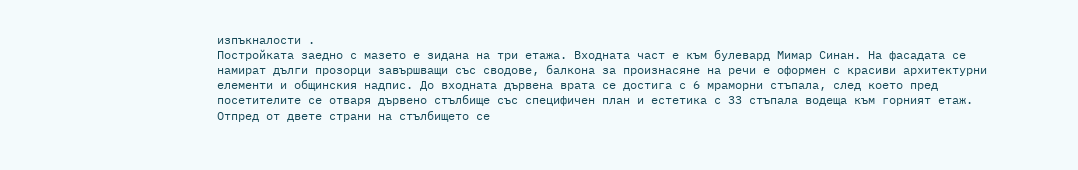изпъкналости .
Постройката заедно с мазето е зидана на три етажа. Входната част е към булевард Мимар Синан. На фасадата се намират дълги прозорци завършващи със сводове, балкона за произнасяне на речи е оформен с красиви архитектурни елементи и общинския надпис. До входната дървена врата се достига с 6 мраморни стъпала, след което пред посетителите се отваря дървено стълбище със специфичен план и естетика с 33 стъпала водеща към горният етаж. Отпред от двете страни на стълбището се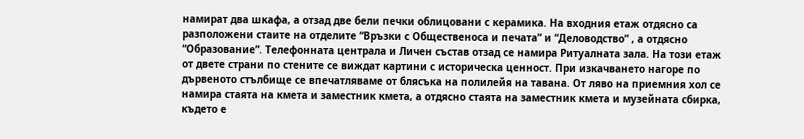намират два шкафа, а отзад две бели печки облицовани с керамика. На входния етаж отдясно са разположени стаите на отделите “Връзки с Общественоса и печата” и “Деловодство” , а отдясно “Образование”. Телефонната централа и Личен състав отзад се намира Ритуалната зала. На този етаж от двете страни по стените се виждат картини с историческа ценност. При изкачването нагоре по дървеното стълбище се впечатляваме от блясъка на полилейя на тавана. От ляво на приемния хол се намира стаята на кмета и заместник кмета, а отдясно стаята на заместник кмета и музейната сбирка, където е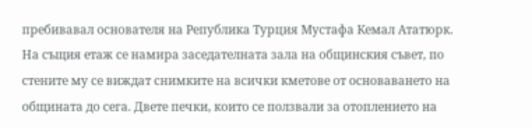пребивавал основателя на Република Турция Мустафа Кемал Ататюрк. На същия етаж се намира заседателната зала на общинския съвет, по стените му се виждат снимките на всички кметове от основаването на общината до сега. Двете печки, които се ползвали за отоплението на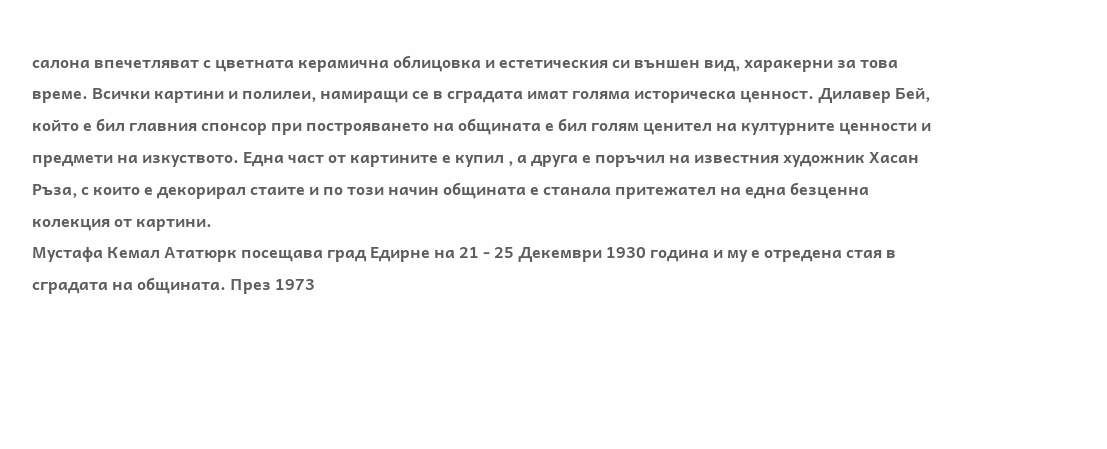салона впечетляват с цветната керамична облицовка и естетическия си външен вид, харакерни за това време. Всички картини и полилеи, намиращи се в сградата имат голяма историческа ценност. Дилавер Бей, който е бил главния спонсор при построяването на общината е бил голям ценител на културните ценности и предмети на изкуството. Една част от картините е купил , а друга е поръчил на известния художник Хасан Ръза, с които е декорирал стаите и по този начин общината е станала притежател на една безценна колекция от картини.
Мустафа Кемал Ататюрк посещава град Едирне на 21 - 25 Декември 1930 година и му е отредена стая в сградата на общината. През 1973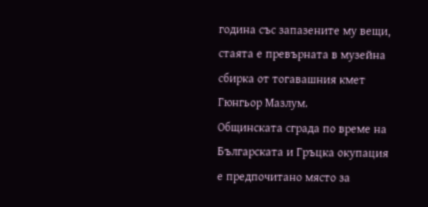година със запазените му вещи, стаята е превърната в музейна сбирка от тогавашния кмет Гюнгьор Мазлум.
Общинската сграда по време на Българската и Гръцка окупация е предпочитано място за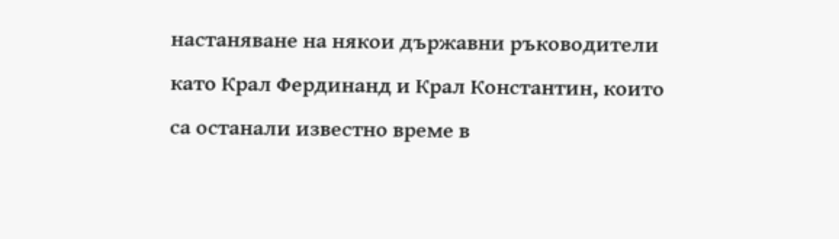настаняване на някои държавни ръководители като Крал Фердинанд и Крал Константин, които са останали известно време в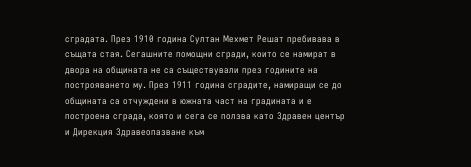сградата. През 1910 година Султан Мехмет Решат пребивава в същата стая. Сегашните помощни сгради, които се намират в двора на общината не са съществували през годините на построяването му. През 1911 година сградите, намиращи се до общината са отчуждени в южната част на градината и е построена сграда, която и сега се ползва като Здравен център и Дирекция Здравеопазване към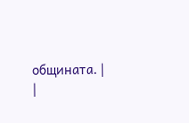общината. |
|